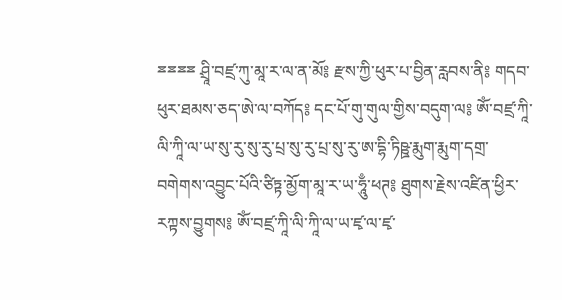ྈྈྈྈ ཤྲཱི་བཛྲ་ཀུ་མཱ་ར་ལ་ན་མོ༔ རྫས་ཀྱི་ཕུར་པ་བྱིན་རླབས་ནི༔ གདབ་ཕུར་ཐམས་ཅད་ཨེ་ལ་བཀོད༔ དང་པོ་གུ་གུལ་གྱིས་བདུག་ལ༔ ཨོཾ་བཛྲ་ཀཱི་ལི་ཀཱི་ལ་ཡ་སུ་རུ་སུ་རུ་པྲ་སུ་རུ་པྲ་སུ་རུ་ཨ་དྷི་ཏིཥྛ་རྨུག་རྨུག་དགྲ་བགེགས་འབྱུང་པོའི་ཙིཏྟ་མྱོག་མཱ་ར་ཡ་ཧཱུྃ་ཕཊ༔ ཐུགས་རྗེས་འཛིན་ཕྱིར་རཀྟས་བྱུགས༔ ཨོཾ་བཛྲ་ཀཱི་ལི་ཀཱི་ལ་ཡ་ཛྭ་ལ་ཛྭ་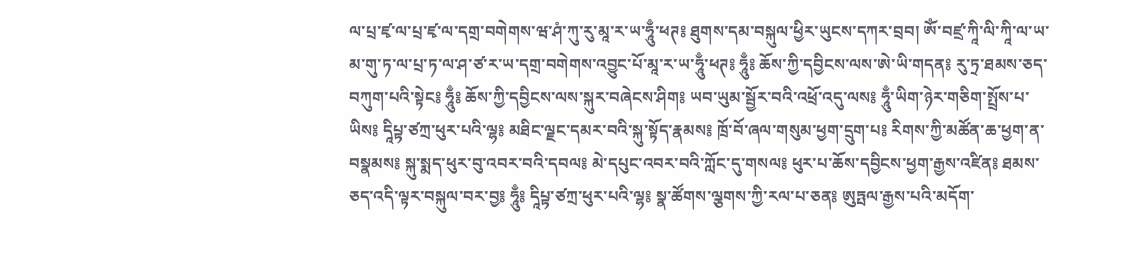ལ་པྲ་ཛྭ་ལ་པྲ་ཛྭ་ལ་དགྲ་བགེགས་ཝ་ཤཾ་ཀུ་རུ་མཱ་ར་ཡ་ཧཱུྃ་ཕཊ༔ ཐུགས་དམ་བསྐུལ་ཕྱིར་ཡུངས་དཀར་བྲབ། ཨོཾ་བཛྲ་ཀཱི་ལི་ཀཱི་ལ་ཡ་མ་གུ་ཏ་ལ་པྲ་ཏ་ལ་ཤ་ཙ་ར་ཡ་དགྲ་བགེགས་འབྱུང་པོ་མཱ་ར་ཡ་ཧཱུྃ་ཕཊ༔ ཧཱུྃ༔ ཆོས་ཀྱི་དབྱིངས་ལས་ཨེ་ཡི་གདན༔ རུ་ཏྲ་ཐམས་ཅད་བཀུག་པའི་སྟེང༔ ཧཱུྃ༔ ཆོས་ཀྱི་དབྱིངས་ལས་སྐུར་བཞེངས་ཤིག༔ ཡབ་ཡུམ་སྦྱོར་བའི་འཕྲོ་འདུ་ལས༔ ཧཱུྃ་ཡིག་ཉེར་གཅིག་སྤྲོས་པ་ཡིས༔ དཱིཔྟ་ཙཀྲ་ཕུར་པའི་ལྷ༔ མཐིང་ལྗང་དམར་བའི་སྐུ་སྟོད་རྣམས༔ ཁྲོ་བོ་ཞལ་གསུམ་ཕྱག་དྲུག་པ༔ རིགས་ཀྱི་མཚོན་ཆ་ཕྱག་ན་བསྣམས༔ སྐུ་སྨད་ཕུར་བུ་འབར་བའི་དབལ༔ མེ་དཔུང་འབར་བའི་ཀློང་དུ་གསལ༔ ཕུར་པ་ཆོས་དབྱིངས་ཕྱག་རྒྱས་འཛིན༔ ཐམས་ཅད་འདི་ལྟར་བསྐུལ་བར་བྱ༔ ཧཱུྃ༔ དཱིཔྟ་ཙཀྲ་ཕུར་པའི་ལྷ༔ སྣ་ཚོགས་ལྕགས་ཀྱི་རལ་པ་ཅན༔ ཨུཏྤལ་རྒྱས་པའི་མདོག་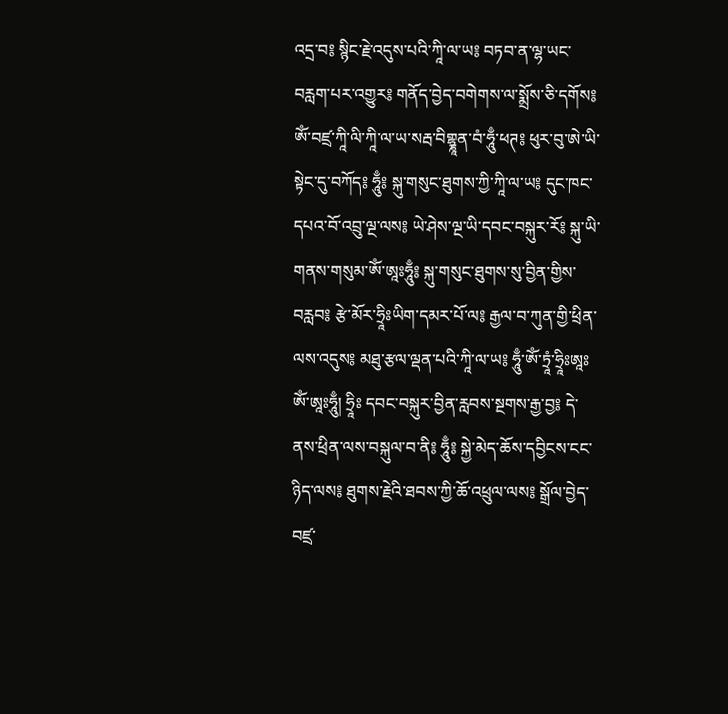འདྲ་བ༔ སྙིང་རྗེ་འདུས་པའི་ཀཱི་ལ་ཡ༔ བཏབ་ན་ལྷ་ཡང་བརླག་པར་འགྱུར༔ གནོད་བྱེད་བགེགས་ལ་སྨྲོས་ཅི་དགོས༔ ཨོཾ་བཛྲ་ཀཱི་ལི་ཀཱི་ལ་ཡ་སརྦ་བིགྷྣཱན་བཾ་ཧཱུྃ་ཕཊ༔ ཕུར་བུ་ཨེ་ཡི་སྟེང་དུ་བཀོད༔ ཧཱུྃ༔ སྐུ་གསུང་ཐུགས་ཀྱི་ཀཱི་ལ་ཡ༔ དུང་ཁང་དཔའ་བོ་འབྲུ་ལྔ་ལས༔ ཡེ་ཤེས་ལྔ་ཡི་དབང་བསྐུར་རོ༔ སྐུ་ཡི་གནས་གསུམ་ཨོཾ་ཨཱཿཧཱུྃ༔ སྐུ་གསུང་ཐུགས་སུ་བྱིན་གྱིས་བརླབ༔ རྩེ་མོར་ཧྲཱིཿཡིག་དམར་པོ་ལ༔ རྒྱལ་བ་ཀུན་གྱི་ཕྲིན་ལས་འདུས༔ མཐུ་རྩལ་ལྡན་པའི་ཀཱི་ལ་ཡ༔ ཧཱུྃ་ཨོཾ་ཏྲཱཾ་ཧྲཱིཿཨཱཿ ཨོཾ་ཨཱཿཧཱུྃ། ཧྲཱིཿ དབང་བསྐུར་བྱིན་རླབས་སྔགས་རྒྱ་བྱ༔ དེ་ནས་ཕྲིན་ལས་བསྐུལ་བ་ནི༔ ཧཱུྃ༔ སྐྱེ་མེད་ཆོས་དབྱིངས་ངང་ཉིད་ལས༔ ཐུགས་རྗེའི་ཐབས་ཀྱི་ཆོ་འཕྲུལ་ལས༔ སྒྲོལ་བྱེད་བཛྲ་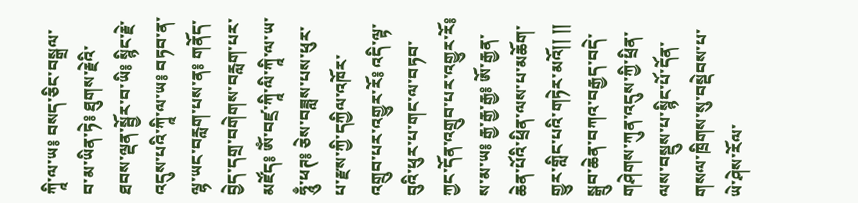ཀཱི་ལ་ཡ༔ བསད་ཅིང་བསྒྲལ་བ་མ་ཡིན་ཏེ༔ ཐུགས་རྗེའི་ཐབས་ལྡན་སྦྱོར་བ་ཡི༔ སྙིང་རྗེ་འདུས་པའི་ཀཱི་ལ་ཡ༔ བཏབ་ན་ལྷ་ཡང་བརླག་པས་ན༔ གནོད་བྱེད་དགྲ་བགེགས་བརླག་པར་མཛོད༔ ཨོཾ་བཛྲ་ཀཱི་ལི་ཀཱི་ལ་ཡ་ཧཱུྃ་ཕཊ༔ ཅེས་བཟླས་པས་ཕུར་པ་རྫས་ཀྱི་དཀྱིལ་འཁོར་འགྲུབ་པར་འགྱུར་རོ༔ འདི་ལྟ་བུའི་ཕུར་པ་གང་ལ་བཏབ་ཀྱང་དོན་འགྲུབ་པར་འགྱུར་རོ༔ ས་མ་ཡ༔ རྒྱ་རྒྱ་རྒྱ༔ ཨོ་རྒྱན་ཆེན་པོའི་ཕྲིན་ལས་པ་མཆོག་གྱུར་གླིང་པའི་གཏེར་མའོ།། །།
སྒྲུབ་ཆེན་བཀའ་བརྒྱད་བདེ་གཤེགས་ཀུན་འདུས་ཀྱི་ཕྲིན་ལས་བསྡུས་པ་སྙིང་པོ་དོན་གསལ་ཁྲིགས་སུ་བསྡེབས་པ་ཡེ་ཤེས་རོལ་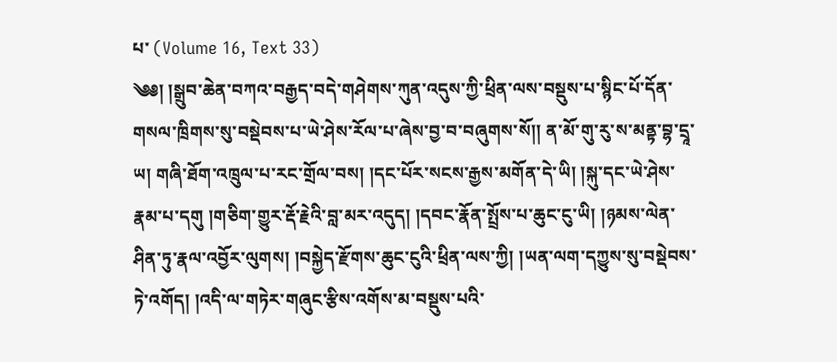པ་ (Volume 16, Text 33)
༄༅། །སྒྲུབ་ཆེན་བཀའ་བརྒྱད་བདེ་གཤེགས་ཀུན་འདུས་ཀྱི་ཕྲིན་ལས་བསྡུས་པ་སྙིང་པོ་དོན་གསལ་ཁྲིགས་སུ་བསྡེབས་པ་ཡེ་ཤེས་རོལ་པ་ཞེས་བྱ་བ་བཞུགས་སོ།། ན་མོ་གུ་རུ་ས་མནྟ་བྷ་དྲཱ་ཡ། གཞི་ཐོག་འཁྲུལ་པ་རང་གྲོལ་བས། །དང་པོར་སངས་རྒྱས་མགོན་དེ་ཡི། །སྐུ་དང་ཡེ་ཤེས་རྣམ་པ་དགུ །གཅིག་གྱུར་རྡོ་རྗེའི་བླ་མར་འདུད། །དབང་རྣོན་སྤྲོས་པ་ཆུང་ངུ་ཡི། །ཉམས་ལེན་ཤིན་ཏུ་རྣལ་འབྱོར་ལུགས། །བསྐྱེད་རྫོགས་ཆུང་ངུའི་ཕྲིན་ལས་ཀྱི། །ཡན་ལག་དཀྱུས་སུ་བསྡེབས་ཏེ་འགོད། །འདི་ལ་གཏེར་གཞུང་རྩིས་འགོས་མ་བསྡུས་པའི་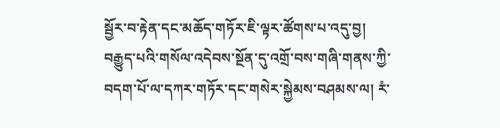སྦྱོར་བ་རྟེན་དང་མཆོད་གཏོར་ཇི་ལྟར་ཚོགས་པ་འདུ་བྱ། བརྒྱུད་པའི་གསོལ་འདེབས་སྔོན་དུ་འགྲོ་བས་གཞི་གནས་ཀྱི་བདག་པོ་ལ་དཀར་གཏོར་དང་གསེར་སྐྱེམས་བཤམས་ལ། རཾ་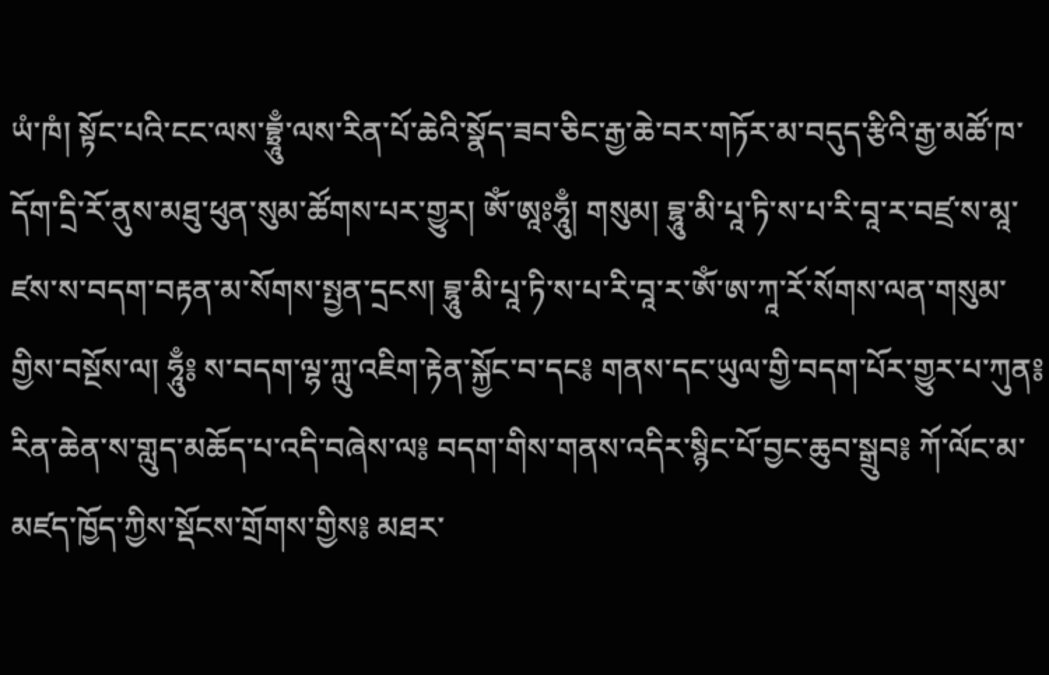ཡཾ་ཁཾ། སྟོང་པའི་ངང་ལས་བྷྲཱུྃ་ལས་རིན་པོ་ཆེའི་སྣོད་ཟབ་ཅིང་རྒྱ་ཆེ་བར་གཏོར་མ་བདུད་རྩིའི་རྒྱ་མཚོ་ཁ་དོག་དྲི་རོ་ནུས་མཐུ་ཕུན་སུམ་ཚོགས་པར་གྱུར། ཨོཾ་ཨཱཿཧཱུྃ། གསུམ། བྷཱུ་མི་པཱ་ཏི་ས་པ་རི་བཱ་ར་བཛྲ་ས་མཱ་ཛས་ས་བདག་བརྟན་མ་སོགས་སྤྱན་དྲངས། བྷཱུ་མི་པཱ་ཏི་ས་པ་རི་བཱ་ར་ཨོཾ་ཨ་ཀཱ་རོ་སོགས་ལན་གསུམ་གྱིས་བསྔོས་ལ། ཧཱུྃ༔ ས་བདག་ལྷ་ཀླུ་འཇིག་རྟེན་སྐྱོང་བ་དང༔ གནས་དང་ཡུལ་གྱི་བདག་པོར་གྱུར་པ་ཀུན༔ རིན་ཆེན་ས་གླུད་མཆོད་པ་འདི་བཞེས་ལ༔ བདག་གིས་གནས་འདིར་སྙིང་པོ་བྱང་ཆུབ་སྒྲུབ༔ ཀོ་ལོང་མ་མཛད་ཁྱོད་ཀྱིས་སྡོངས་གྲོགས་གྱིས༔ མཐར་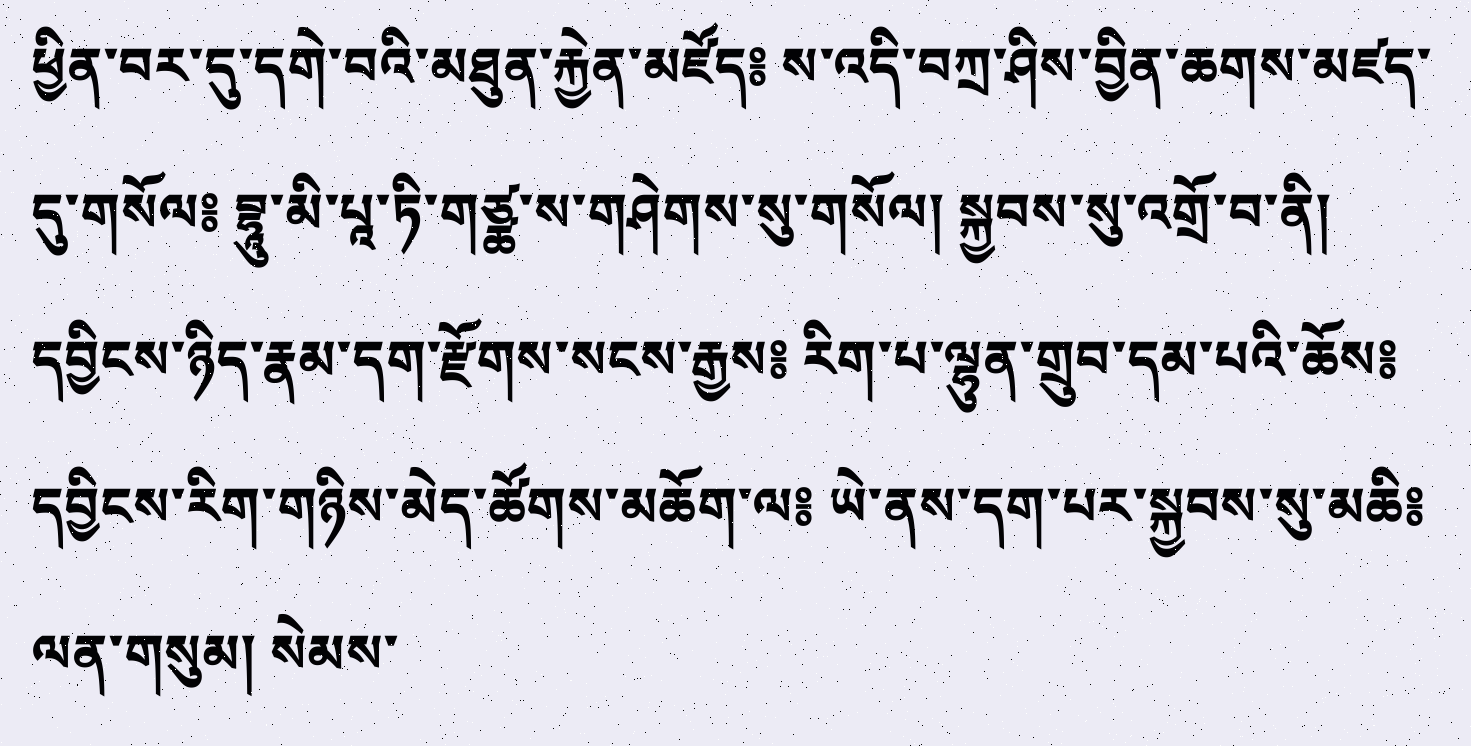ཕྱིན་བར་དུ་དགེ་བའི་མཐུན་རྐྱེན་མཛོད༔ ས་འདི་བཀྲ་ཤིས་བྱིན་ཆགས་མཛད་དུ་གསོལ༔ བྷཱུ་མི་པཱ་ཏི་གཙྪ་ས་གཤེགས་སུ་གསོལ། སྐྱབས་སུ་འགྲོ་བ་ནི། དབྱིངས་ཉིད་རྣམ་དག་རྫོགས་སངས་རྒྱས༔ རིག་པ་ལྷུན་གྲུབ་དམ་པའི་ཆོས༔ དབྱིངས་རིག་གཉིས་མེད་ཚོགས་མཆོག་ལ༔ ཡེ་ནས་དག་པར་སྐྱབས་སུ་མཆི༔ ལན་གསུམ། སེམས་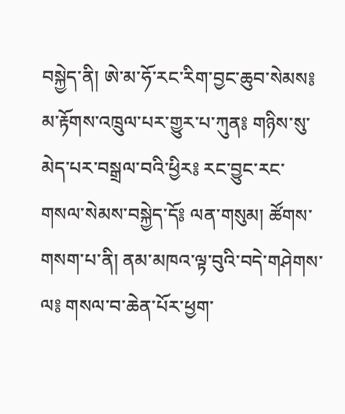བསྐྱེད་ནི། ཨེ་མ་ཧོ་རང་རིག་བྱང་ཆུབ་སེམས༔ མ་རྟོགས་འཁྲུལ་པར་གྱུར་པ་ཀུན༔ གཉིས་སུ་མེད་པར་བསྒྲལ་བའི་ཕྱིར༔ རང་བྱུང་རང་གསལ་སེམས་བསྐྱེད་དོ༔ ལན་གསུམ། ཚོགས་གསག་པ་ནི། ནམ་མཁའ་ལྟ་བུའི་བདེ་གཤེགས་ལ༔ གསལ་བ་ཆེན་པོར་ཕྱག་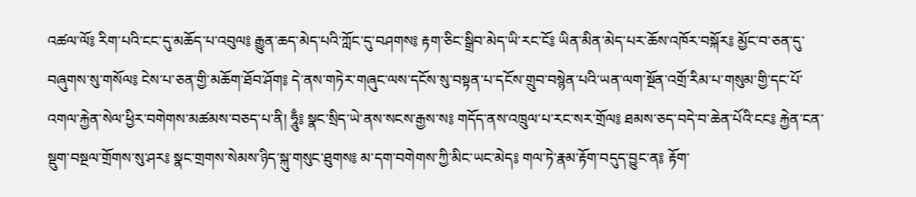འཚལ་ལོ༔ རིག་པའི་ངང་དུ་མཆོད་པ་འབུལ༔ རྒྱུན་ཆད་མེད་པའི་ཀློང་དུ་བཤགས༔ རྟག་ཅིང་སྒྲིབ་མེད་ཡི་རང་ངོ༔ ཡིན་མིན་མེད་པར་ཆོས་འཁོར་བསྐོར༔ མྱོང་བ་ཅན་དུ་བཞུགས་སུ་གསོལ༔ ངེས་པ་ཅན་གྱི་མཆོག་ཐོབ་ཤོག༔ དེ་ནས་གཏེར་གཞུང་ལས་དངོས་སུ་བསྟན་པ་དངོས་གྲུབ་བསྙེན་པའི་ཡན་ལག་སྔོན་འགྲོ་རིམ་པ་གསུམ་གྱི་དང་པོ་འགལ་རྐྱེན་སེལ་ཕྱིར་བགེགས་མཚམས་བཅད་པ་ནི། ཧཱུྃ༔ སྣང་སྲིད་ཡེ་ནས་སངས་རྒྱས་ས༔ གདོད་ནས་འཁྲུལ་པ་རང་སར་གྲོལ༔ ཐམས་ཅད་བདེ་བ་ཆེན་པོའི་ངང༔ རྐྱེན་ངན་སྡུག་བསྔལ་གྲོགས་སུ་ཤར༔ སྣང་གྲགས་སེམས་ཉིད་སྐུ་གསུང་ཐུགས༔ མ་དག་བགེགས་ཀྱི་མིང་ཡང་མེད༔ གལ་ཏེ་རྣམ་རྟོག་བདུད་བྱུང་ན༔ རྟོག་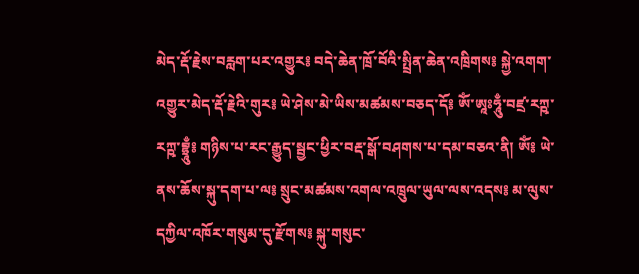མེད་རྡོ་རྗེས་བརླག་པར་འགྱུར༔ བདེ་ཆེན་ཁྲོ་བོའི་སྤྲིན་ཆེན་འཁྲིགས༔ སྐྱེ་འགག་འགྱུར་མེད་རྡོ་རྗེའི་གུར༔ ཡེ་ཤེས་མེ་ཡིས་མཚམས་བཅད་དོ༔ ཨོཾ་ཨཱཿཧཱུྃ་བཛྲ་རཀྵ་རཀྵ་བྷྲཱུྃ༔ གཉིས་པ་རང་རྒྱུད་སྦྱང་ཕྱིར་བརྡ་སྒོ་བཤགས་པ་དམ་བཅའ་ནི། ཨོཾ༔ ཡེ་ནས་ཆོས་སྐུ་དག་པ་ལ༔ སྲུང་མཚམས་འགལ་འཁྲུལ་ཡུལ་ལས་འདས༔ མ་ལུས་དཀྱིལ་འཁོར་གསུམ་དུ་རྫོགས༔ སྐུ་གསུང་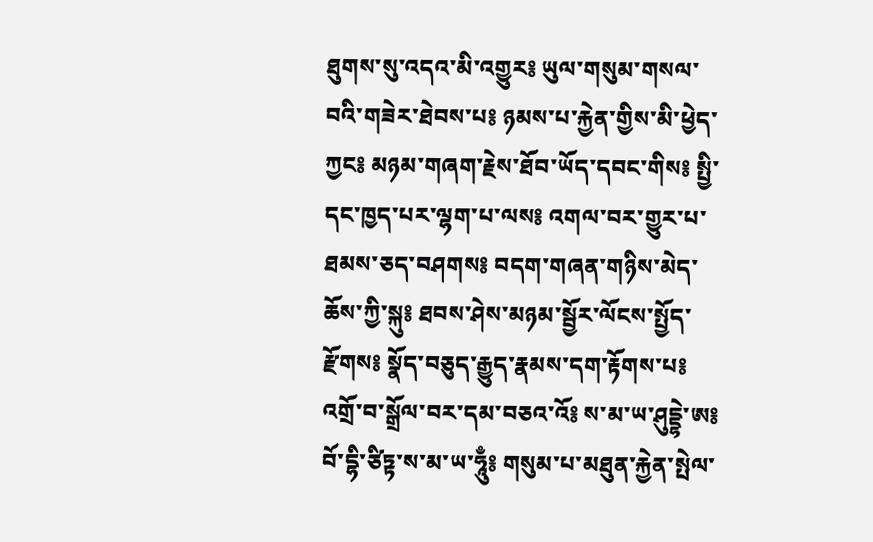ཐུགས་སུ་འདའ་མི་འགྱུར༔ ཡུལ་གསུམ་གསལ་བའི་གཟེར་ཐེབས་པ༔ ཉམས་པ་རྐྱེན་གྱིས་མི་ཕྱེད་ཀྱང༔ མཉམ་གཞག་རྗེས་ཐོབ་ཡོད་དབང་གིས༔ སྤྱི་དང་ཁྱད་པར་ལྷག་པ་ལས༔ འགལ་བར་གྱུར་པ་ཐམས་ཅད་བཤགས༔ བདག་གཞན་གཉིས་མེད་ཆོས་ཀྱི་སྐུ༔ ཐབས་ཤེས་མཉམ་སྦྱོར་ལོངས་སྤྱོད་རྫོགས༔ སྣོད་བཅུད་རྒྱུད་རྣམས་དག་རྟོགས་པ༔ འགྲོ་བ་སྒྲོལ་བར་དམ་བཅའ་འོ༔ ས་མ་ཡ་ཤུདྡྷེ་ཨ༔ བོ་དྷི་ཙིཏྟ་ས་མ་ཡ་ཧཱུྃ༔ གསུམ་པ་མཐུན་རྐྱེན་སྤེལ་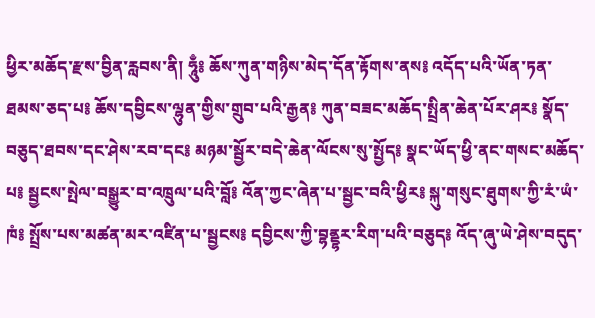ཕྱིར་མཆོད་རྫས་བྱིན་རླབས་ནི། ཧཱུྃ༔ ཆོས་ཀུན་གཉིས་མེད་དོན་རྟོགས་ནས༔ འདོད་པའི་ཡོན་ཏན་ཐམས་ཅད་པ༔ ཆོས་དབྱིངས་ལྷུན་གྱིས་གྲུབ་པའི་རྒྱན༔ ཀུན་བཟང་མཆོད་སྤྲིན་ཆེན་པོར་ཤར༔ སྣོད་བཅུད་ཐབས་དང་ཤེས་རབ་དང༔ མཉམ་སྦྱོར་བདེ་ཆེན་ལོངས་སུ་སྤྱོད༔ སྣང་ཡོད་ཕྱི་ནང་གསང་མཆོད་པ༔ སྦྱངས་སྤེལ་བསྒྱུར་བ་འཁྲུལ་པའི་བློ༔ འོན་ཀྱང་ཞེན་པ་སྦྱང་བའི་ཕྱིར༔ སྐུ་གསུང་ཐུགས་ཀྱི་རཾ་ཡཾ་ཁཾ༔ སྤྲོས་པས་མཚན་མར་འཛིན་པ་སྦྱངས༔ དབྱིངས་ཀྱི་བྷནྡྷར་རིག་པའི་བཅུད༔ འོད་ཞུ་ཡེ་ཤེས་བདུད་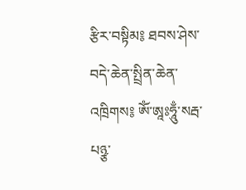རྩིར་བསྟིམ༔ ཐབས་ཤེས་བདེ་ཆེན་སྤྲིན་ཆེན་འཁྲིགས༔ ཨོཾ་ཨཱཿཧཱུྃ་སརྦ་པཉྩ་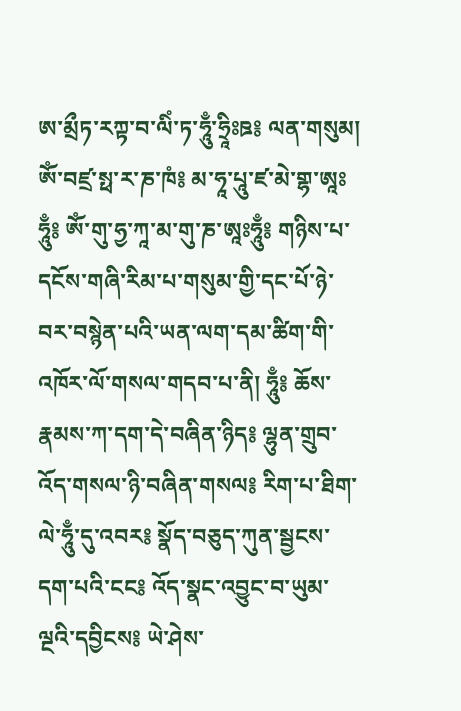ཨ་མྲྀཏ་རཀྟ་བ་ལིཾ་ཏ་ཧཱུྃ་ཧྲཱིཿཋ༔ ལན་གསུམ། ཨོཾ་བཛྲ་སྥ་ར་ཎ་ཁཾ༔ མ་ཧཱ་པཱུ་ཛ་མེ་གྷ་ཨཱཿཧཱུྃ༔ ཨོཾ་གུ་ཧྱ་ཀཱ་མ་གུ་ཎ་ཨཱཿཧཱུྃ༔ གཉིས་པ་དངོས་གཞི་རིམ་པ་གསུམ་གྱི་དང་པོ་ཉེ་བར་བསྙེན་པའི་ཡན་ལག་དམ་ཚིག་གི་འཁོར་ལོ་གསལ་གདབ་པ་ནི། ཧཱུྃ༔ ཆོས་རྣམས་ཀ་དག་དེ་བཞིན་ཉིད༔ ལྷུན་གྲུབ་འོད་གསལ་ཉི་བཞིན་གསལ༔ རིག་པ་ཐིག་ལེ་ཧཱུྃ་དུ་འབར༔ སྣོད་བཅུད་ཀུན་སྦྱངས་དག་པའི་ངང༔ འོད་སྣང་འབྱུང་བ་ཡུམ་ལྔའི་དབྱིངས༔ ཡེ་ཤེས་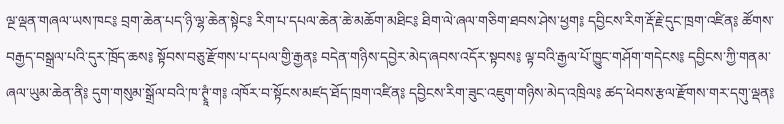ལྔ་ལྡན་གཞལ་ཡས་ཁང༔ བྲག་ཆེན་པད་ཉི་ལྷ་ཆེན་སྟེང༔ རིག་པ་དཔལ་ཆེན་ཆེ་མཆོག་མཐིང༔ ཐིག་ལེ་ཞལ་གཅིག་ཐབས་ཤེས་ཕྱག༔ དབྱིངས་རིག་རྡོ་རྗེ་དུང་ཁྲག་འཛིན༔ ཚོགས་བརྒྱད་བསྒྲལ་པའི་དུར་ཁྲོད་ཆས༔ སྟོབས་བཅུ་རྫོགས་པ་དཔལ་གྱི་རྒྱན༔ བདེན་གཉིས་དབྱེར་མེད་ཞབས་འདོར་སྟབས༔ ལྟ་བའི་རྒྱལ་པོ་ཁྱུང་གཤོག་གདེངས༔ དབྱིངས་ཀྱི་གནམ་ཞལ་ཡུམ་ཆེན་ནི༔ དུག་གསུམ་སྒྲོལ་བའི་ཁ་ཊྭཱཾ་ག༔ འཁོར་བ་སྟོངས་མཛད་ཐོད་ཁྲག་འཛིན༔ དབྱིངས་རིག་ཟུང་འཇུག་གཉིས་མེད་འཁྲིལ༔ ཚད་ཕེབས་རྩལ་རྫོགས་གར་དགུ་ལྡན༔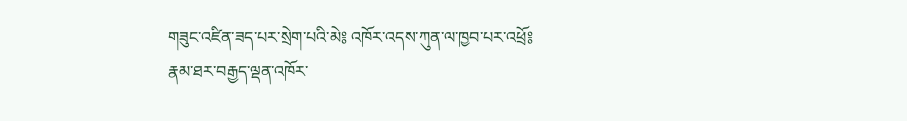གཟུང་འཛིན་ཟད་པར་སྲེག་པའི་མེ༔ འཁོར་འདས་ཀུན་ལ་ཁྱབ་པར་འཕྲོ༔ རྣམ་ཐར་བརྒྱད་ལྡན་འཁོར་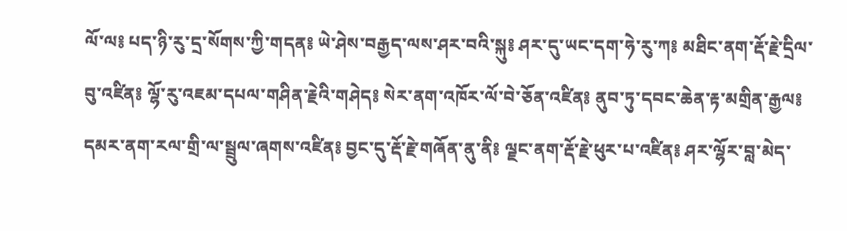ལོ་ལ༔ པད་ཉི་རུ་དྲ་སོགས་ཀྱི་གདན༔ ཡེ་ཤེས་བརྒྱད་ལས་ཤར་བའི་སྐུ༔ ཤར་དུ་ཡང་དག་ཧེ་རུ་ཀ༔ མཐིང་ནག་རྡོ་རྗེ་དྲིལ་བུ་འཛིན༔ ལྷོ་རུ་འཇམ་དཔལ་གཤིན་རྗེའི་གཤེད༔ སེར་ནག་འཁོར་ལོ་བེ་ཅོན་འཛིན༔ ནུབ་ཏུ་དབང་ཆེན་རྟ་མགྲིན་རྒྱལ༔ དམར་ནག་རལ་གྲི་ལ་སྦྲུལ་ཞགས་འཛིན༔ བྱང་དུ་རྡོ་རྗེ་གཞོན་ནུ་ནི༔ ལྗང་ནག་རྡོ་རྗེ་ཕུར་པ་འཛིན༔ ཤར་ལྷོར་བླ་མེད་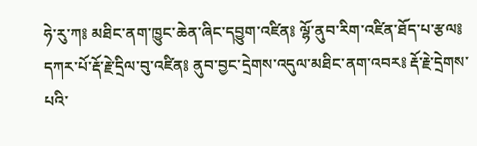ཧེ་རུ་ཀ༔ མཐིང་ནག་ཁྱུང་ཆེན་ཞིང་དབྱུག་འཛིན༔ ལྷོ་ནུབ་རིག་འཛིན་ཐོད་པ་རྩལ༔ དཀར་པོ་རྡོ་རྗེ་དྲིལ་བུ་འཛིན༔ ནུབ་བྱང་དྲེགས་འདུལ་མཐིང་ནག་འབར༔ རྡོ་རྗེ་དྲེགས་པའི་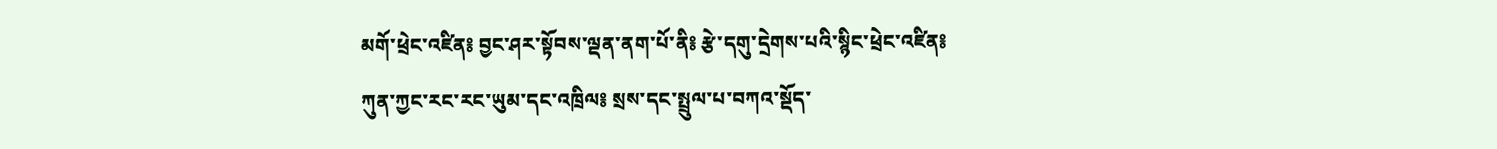མགོ་ཕྲེང་འཛིན༔ བྱང་ཤར་སྟོབས་ལྡན་ནག་པོ་ནི༔ རྩེ་དགུ་དྲེགས་པའི་སྙིང་ཕྲེང་འཛིན༔ ཀུན་ཀྱང་རང་རང་ཡུམ་དང་འཁྲིལ༔ སྲས་དང་སྤྲུལ་པ་བཀའ་སྡོད་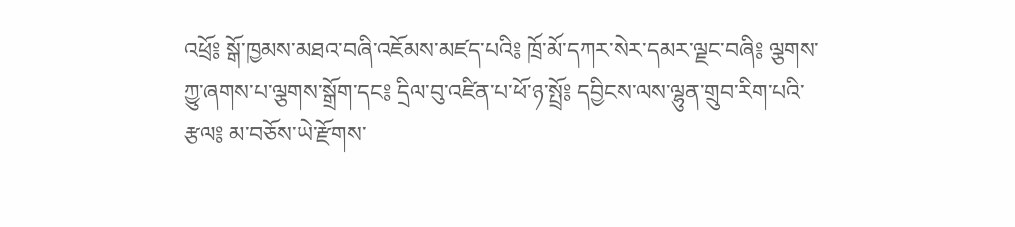འཕྲོ༔ སྒོ་ཁྱམས་མཐའ་བཞི་འཇོམས་མཛད་པའི༔ ཁྲོ་མོ་དཀར་སེར་དམར་ལྗང་བཞི༔ ལྕགས་ཀྱུ་ཞགས་པ་ལྕགས་སྒྲོག་དང༔ དྲིལ་བུ་འཛིན་པ་ཕོ་ཉ་སྤྲོ༔ དབྱིངས་ལས་ལྷུན་གྲུབ་རིག་པའི་རྩལ༔ མ་བཅོས་ཡེ་རྫོགས་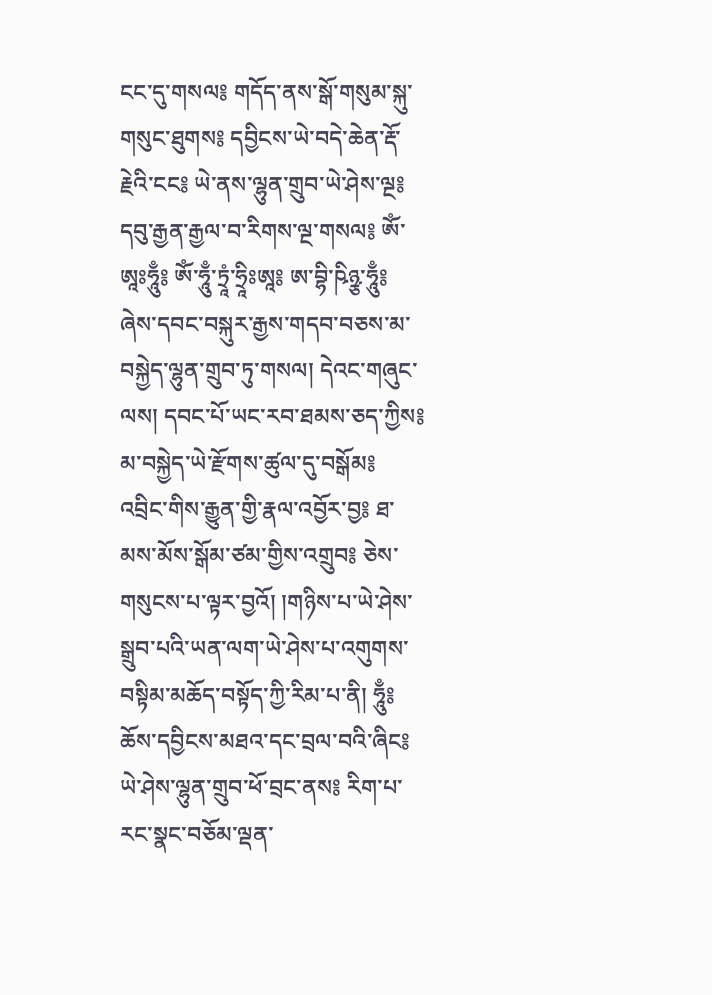ངང་དུ་གསལ༔ གདོད་ནས་སྒོ་གསུམ་སྐུ་གསུང་ཐུགས༔ དབྱིངས་ཡེ་བདེ་ཆེན་རྡོ་རྗེའི་ངང༔ ཡེ་ནས་ལྷུན་གྲུབ་ཡེ་ཤེས་ལྔ༔ དབུ་རྒྱན་རྒྱལ་བ་རིགས་ལྔ་གསལ༔ ཨོཾ་ཨཱཿཧཱུྃ༔ ཨོཾ་ཧཱུྃ་ཏྲཱཾ་ཧྲཱིཿཨཱ༔ ཨ་བྷི་ཥིཉྩ་ཧཱུྃ༔ ཞེས་དབང་བསྐུར་རྒྱས་གདབ་བཅས་མ་བསྐྱེད་ལྷུན་གྲུབ་ཏུ་གསལ། དེའང་གཞུང་ལས། དབང་པོ་ཡང་རབ་ཐམས་ཅད་ཀྱིས༔ མ་བསྐྱེད་ཡེ་རྫོགས་ཚུལ་དུ་བསྒོམ༔ འབྲིང་གིས་རྒྱུན་གྱི་རྣལ་འབྱོར་བྱ༔ ཐ་མས་མོས་སྒོམ་ཙམ་གྱིས་འགྲུབ༔ ཅེས་གསུངས་པ་ལྟར་བྱའོ། །གཉིས་པ་ཡེ་ཤེས་སྒྲུབ་པའི་ཡན་ལག་ཡེ་ཤེས་པ་འགུགས་བསྟིམ་མཆོད་བསྟོད་ཀྱི་རིམ་པ་ནི། ཧཱུྃ༔ ཆོས་དབྱིངས་མཐའ་དང་བྲལ་བའི་ཞིང༔ ཡེ་ཤེས་ལྷུན་གྲུབ་ཕོ་བྲང་ནས༔ རིག་པ་རང་སྣང་བཅོམ་ལྡན་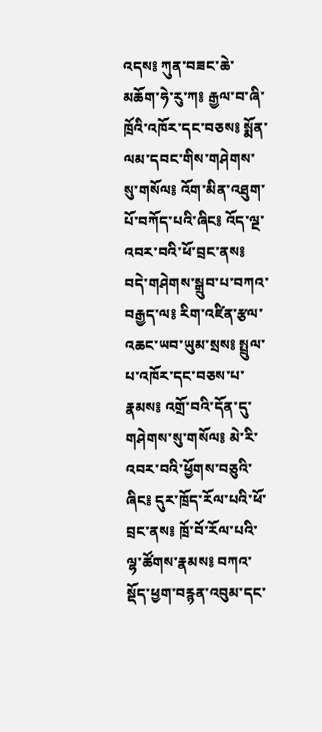འདས༔ ཀུན་བཟང་ཆེ་མཆོག་ཧེ་རུ་ཀ༔ རྒྱལ་བ་ཞི་ཁྲོའི་འཁོར་དང་བཅས༔ སྨོན་ལམ་དབང་གིས་གཤེགས་སུ་གསོལ༔ འོག་མིན་འཐུག་པོ་བཀོད་པའི་ཞིང༔ འོད་ལྔ་འབར་བའི་ཕོ་བྲང་ནས༔ བདེ་གཤེགས་སྒྲུབ་པ་བཀའ་བརྒྱད་ལ༔ རིག་འཛིན་རྩལ་འཆང་ཡབ་ཡུམ་སྲས༔ སྤྲུལ་པ་འཁོར་དང་བཅས་པ་རྣམས༔ འགྲོ་བའི་དོན་དུ་གཤེགས་སུ་གསོལ༔ མེ་རི་འབར་བའི་ཕྱོགས་བཅུའི་ཞིང༔ དུར་ཁྲོད་རོལ་པའི་ཕོ་བྲང་ནས༔ ཁྲོ་བོ་རོལ་པའི་ལྷ་ཚོགས་རྣམས༔ བཀའ་སྡོད་ཕྱག་བརྙན་འབུམ་དང་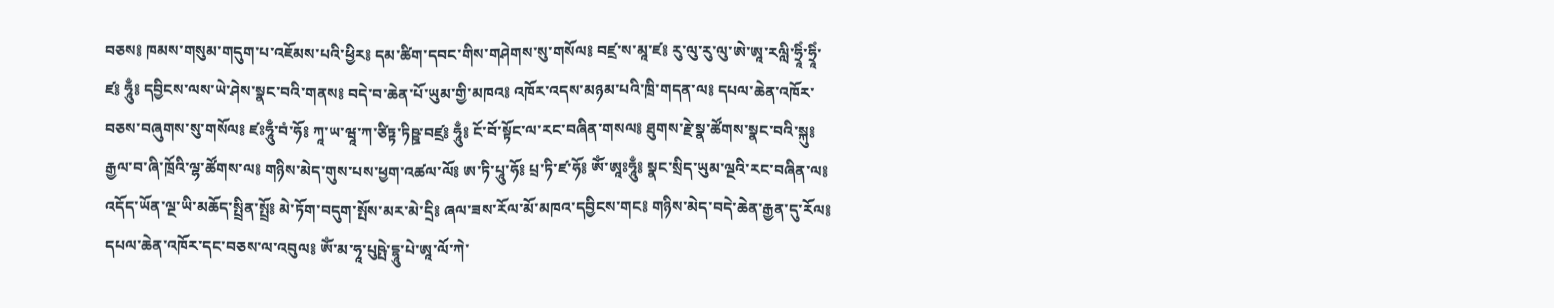བཅས༔ ཁམས་གསུམ་གདུག་པ་འཇོམས་པའི་ཕྱིར༔ དམ་ཚིག་དབང་གིས་གཤེགས་སུ་གསོལ༔ བཛྲ་ས་མཱ་ཛ༔ རུ་ལུ་རུ་ལུ་ཨེ་ཨཱ་རལླི་ཧྲཱིཾ་ཧྲཱིཾ་ཛ༔ ཧཱུྃ༔ དབྱིངས་ལས་ཡེ་ཤེས་སྣང་བའི་གནས༔ བདེ་བ་ཆེན་པོ་ཡུམ་གྱི་མཁའ༔ འཁོར་འདས་མཉམ་པའི་ཁྲི་གདན་ལ༔ དཔལ་ཆེན་འཁོར་བཅས་བཞུགས་སུ་གསོལ༔ ཛཿཧཱུྃ་བཾ་ཧོ༔ ཀཱ་ཡ་ཝཱ་ཀ་ཙིཏྟ་ཏིཥྛ་བཛྲ༔ ཧཱུྃ༔ ངོ་བོ་སྟོང་ལ་རང་བཞིན་གསལ༔ ཐུགས་རྗེ་སྣ་ཚོགས་སྣང་བའི་སྐུ༔ རྒྱལ་བ་ཞི་ཁྲོའི་ལྷ་ཚོགས་ལ༔ གཉིས་མེད་གུས་པས་ཕྱག་འཚལ་ལོ༔ ཨ་ཏི་པཱུ་ཧོ༔ པྲ་ཏི་ཛ་ཧོ༔ ཨོཾ་ཨཱཿཧཱུྃ༔ སྣང་སྲིད་ཡུམ་ལྔའི་རང་བཞིན་ལ༔ འདོད་ཡོན་ལྔ་ཡི་མཆོད་སྤྲིན་སྤྲོ༔ མེ་ཏོག་བདུག་སྤོས་མར་མེ་དྲི༔ ཞལ་ཟས་རོལ་མོ་མཁའ་དབྱིངས་གང༔ གཉིས་མེད་བདེ་ཆེན་རྒྱན་དུ་རོལ༔ དཔལ་ཆེན་འཁོར་དང་བཅས་ལ་འབུལ༔ ཨོཾ་མ་ཧཱ་པུཥྤེ་དྷཱུ་པེ་ཨཱ་ལོ་ཀེ་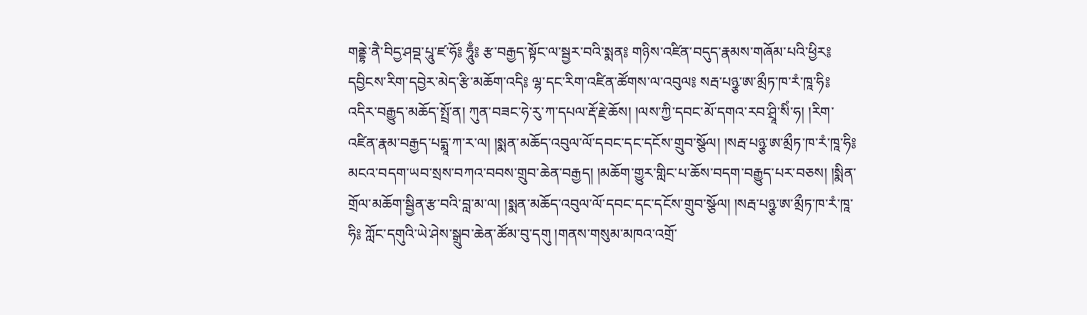གནྡྷེ་ནཻ་བིདྱ་ཤབྡ་པཱུ་ཛ་ཧོ༔ ཧཱུྃ༔ རྩ་བརྒྱད་སྟོང་ལ་སྦྱར་བའི་སྨན༔ གཉིས་འཛིན་བདུད་རྣམས་གཞོམ་པའི་ཕྱིར༔ དབྱིངས་རིག་དབྱེར་མེད་རྩི་མཆོག་འདི༔ ལྷ་དང་རིག་འཛིན་ཚོགས་ལ་འབུལ༔ སརྦ་པཉྩ་ཨ་མྲྀཏ་ཁ་རཾ་ཁཱ་ཧི༔ འདིར་བརྒྱུད་མཆོད་སྤྲོ་ན། ཀུན་བཟང་ཧེ་རུ་ཀ་དཔལ་རྡོ་རྗེ་ཆོས། །ལས་ཀྱི་དབང་མོ་དགའ་རབ་ཤྲཱི་སིཾ་ཧ། །རིག་འཛིན་རྣམ་བརྒྱད་པདྨཱ་ཀ་ར་ལ། །སྨན་མཆོད་འབུལ་ལོ་དབང་དང་དངོས་གྲུབ་སྩོལ། །སརྦ་པཉྩ་ཨ་མྲྀཏ་ཁ་རཾ་ཁཱ་ཧི༔ མངའ་བདག་ཡབ་སྲས་བཀའ་བབས་གྲུབ་ཆེན་བརྒྱད། །མཆོག་གྱུར་གླིང་པ་ཆོས་བདག་བརྒྱུད་པར་བཅས། །སྨིན་གྲོལ་མཆོག་སྦྱིན་རྩ་བའི་བླ་མ་ལ། །སྨན་མཆོད་འབུལ་ལོ་དབང་དང་དངོས་གྲུབ་སྩོལ། །སརྦ་པཉྩ་ཨ་མྲྀཏ་ཁ་རཾ་ཁཱ་ཧི༔ ཀློང་དགུའི་ཡེ་ཤེས་སྒྲུབ་ཆེན་ཚོམ་བུ་དགུ །གནས་གསུམ་མཁའ་འགྲོ་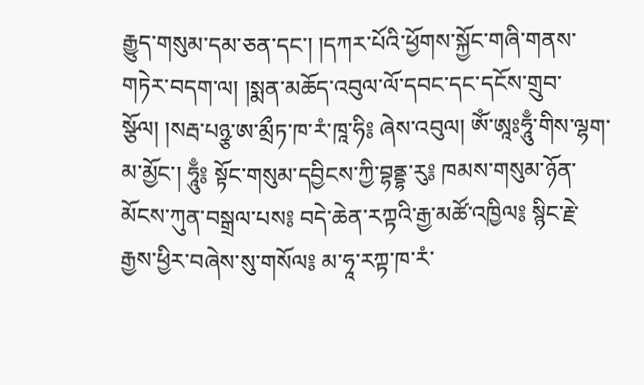རྒྱུད་གསུམ་དམ་ཅན་དང་། །དཀར་པོའི་ཕྱོགས་སྐྱོང་གཞི་གནས་གཏེར་བདག་ལ། །སྨན་མཆོད་འབུལ་ལོ་དབང་དང་དངོས་གྲུབ་སྩོལ། །སརྦ་པཉྩ་ཨ་མྲྀཏ་ཁ་རཾ་ཁཱ་ཧི༔ ཞེས་འབུལ། ཨོཾ་ཨཱཿཧཱུྃ་གིས་ལྷག་མ་མྱོང་། ཧཱུྃ༔ སྟོང་གསུམ་དབྱིངས་ཀྱི་བྷནྡྷ་རུ༔ ཁམས་གསུམ་ཉོན་མོངས་ཀུན་བསྒྲལ་པས༔ བདེ་ཆེན་རཀྟའི་རྒྱ་མཚོ་འཁྱིལ༔ སྙིང་རྗེ་རྒྱས་ཕྱིར་བཞེས་སུ་གསོལ༔ མ་ཧཱ་རཀྟ་ཁ་རཾ་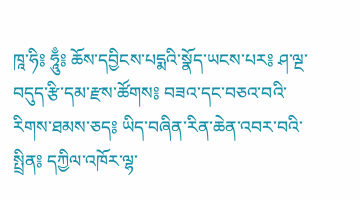ཁཱ་ཧི༔ ཧཱུྃ༔ ཆོས་དབྱིངས་པདྨའི་སྣོད་ཡངས་པར༔ ཤ་ལྔ་བདུད་རྩི་དམ་རྫས་ཚོགས༔ བཟའ་དང་བཅའ་བའི་རིགས་ཐམས་ཅད༔ ཡིད་བཞིན་རིན་ཆེན་འབར་བའི་སྤྲིན༔ དཀྱིལ་འཁོར་ལྷ་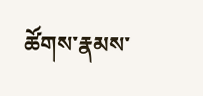ཚོགས་རྣམས་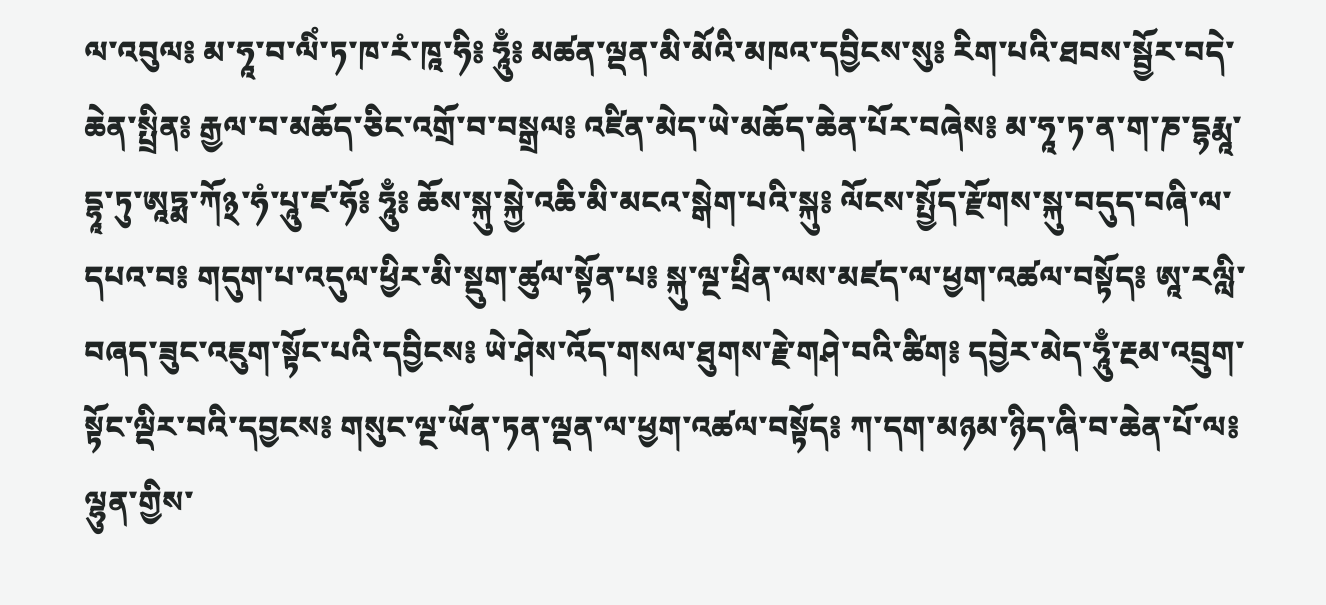ལ་འབུལ༔ མ་ཧཱ་བ་ལིཾ་ཏ་ཁ་རཾ་ཁཱ་ཧི༔ ཧཱུྃ༔ མཚན་ལྡན་མི་མོའི་མཁའ་དབྱིངས་སུ༔ རིག་པའི་ཐབས་སྦྱོར་བདེ་ཆེན་སྤྲིན༔ རྒྱལ་བ་མཆོད་ཅིང་འགྲོ་བ་བསྒྲལ༔ འཛིན་མེད་ཡེ་མཆོད་ཆེན་པོར་བཞེས༔ མ་ཧཱ་ཏ་ན་ག་ཎ་དྷརྨཱ་དྷཱ་ཏུ་ཨཱཏྨ་ཀོ྅་ཧཾ་པཱུ་ཛ་ཧོ༔ ཧཱུྃ༔ ཆོས་སྐུ་སྐྱེ་འཆི་མི་མངའ་སྒེག་པའི་སྐུ༔ ལོངས་སྤྱོད་རྫོགས་སྐུ་བདུད་བཞི་ལ་དཔའ་བ༔ གདུག་པ་འདུལ་ཕྱིར་མི་སྡུག་ཚུལ་སྟོན་པ༔ སྐུ་ལྔ་ཕྲིན་ལས་མཛད་ལ་ཕྱག་འཚལ་བསྟོད༔ ཨཱ་རལླི་བཞད་ཟུང་འཇུག་སྟོང་པའི་དབྱིངས༔ ཡེ་ཤེས་འོད་གསལ་ཐུགས་རྗེ་གཤེ་བའི་ཚིག༔ དབྱེར་མེད་ཧཱུྃ་རྔམ་འབྲུག་སྟོང་ལྡིར་བའི་དབྱངས༔ གསུང་ལྔ་ཡོན་ཏན་ལྡན་ལ་ཕྱག་འཚལ་བསྟོད༔ ཀ་དག་མཉམ་ཉིད་ཞི་བ་ཆེན་པོ་ལ༔ ལྷུན་གྱིས་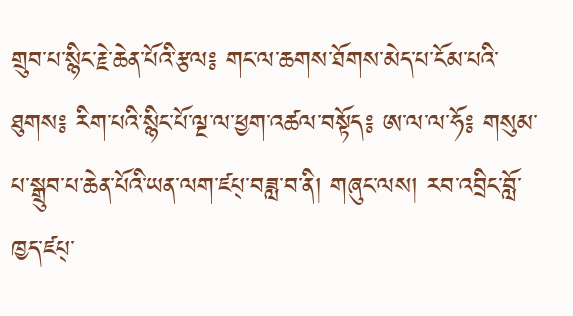གྲུབ་པ་སྙིང་རྗེ་ཆེན་པོའི་རྩལ༔ གང་ལ་ཆགས་ཐོགས་མེད་པ་ངོམ་པའི་ཐུགས༔ རིག་པའི་སྙིང་པོ་ལྔ་ལ་ཕྱག་འཚལ་བསྟོད༔ ཨ་ལ་ལ་ཧོ༔ གསུམ་པ་སྒྲུབ་པ་ཆེན་པོའི་ཡན་ལག་ཛཔ྄་བཟླ་བ་ནི། གཞུང་ལས། རབ་འབྲིང་བློ་ཁྱད་ཛཔ྄་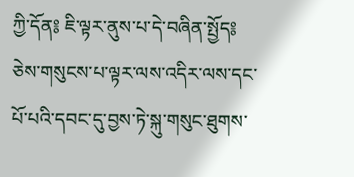ཀྱི་དོན༔ ཇི་ལྟར་ནུས་པ་དེ་བཞིན་སྤྱོད༔ ཅེས་གསུངས་པ་ལྟར་ལས་འདིར་ལས་དང་པོ་པའི་དབང་དུ་བྱས་ཏེ་སྐུ་གསུང་ཐུགས་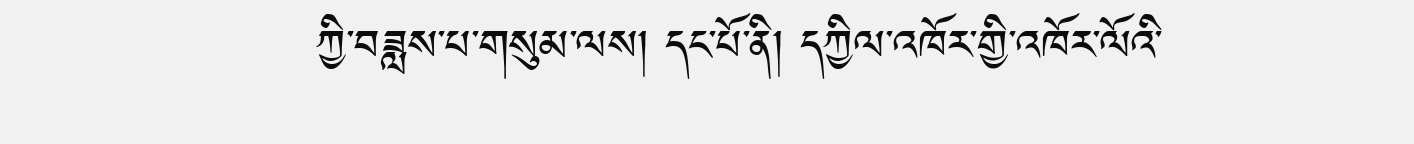ཀྱི་བཟླས་པ་གསུམ་ལས། དང་པོ་ནི། དཀྱིལ་འཁོར་གྱི་འཁོར་ལོའི་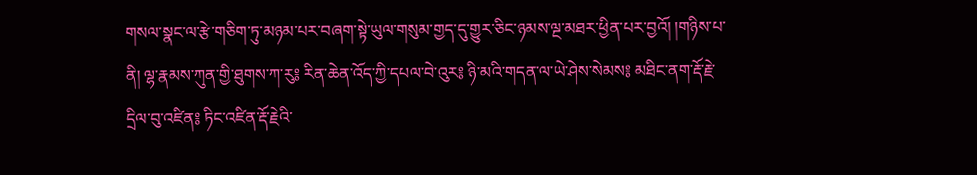གསལ་སྣང་ལ་རྩེ་གཅིག་ཏུ་མཉམ་པར་བཞག་སྟེ་ཡུལ་གསུམ་གྱད་དུ་གྱུར་ཅིང་ཉམས་ལྔ་མཐར་ཕྱིན་པར་བྱའོ། །གཉིས་པ་ནི། ལྷ་རྣམས་ཀུན་གྱི་ཐུགས་ཀ་རུ༔ རིན་ཆེན་འོད་ཀྱི་དཔལ་བེ་འུར༔ ཉི་མའི་གདན་ལ་ཡེ་ཤེས་སེམས༔ མཐིང་ནག་རྡོ་རྗེ་དྲིལ་བུ་འཛིན༔ ཏིང་འཛིན་རྡོ་རྗེའི་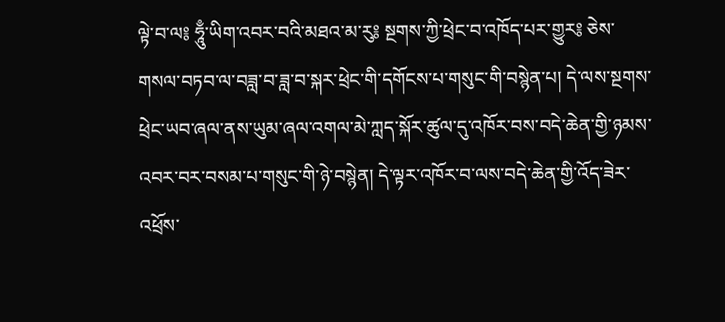ལྟེ་བ་ལ༔ ཧཱུྃ་ཡིག་འབར་བའི་མཐའ་མ་རུ༔ སྔགས་ཀྱི་ཕྲེང་བ་འཁོད་པར་གྱུར༔ ཅེས་གསལ་བཏབ་ལ་བཟླ་བ་ཟླ་བ་སྐར་ཕྲེང་གི་དགོངས་པ་གསུང་གི་བསྙེན་པ། དེ་ལས་སྔགས་ཕྲེང་ཡབ་ཞལ་ནས་ཡུམ་ཞལ་འགལ་མེ་ཀླད་སྐོར་ཚུལ་དུ་འཁོར་བས་བདེ་ཆེན་གྱི་ཉམས་འབར་བར་བསམ་པ་གསུང་གི་ཉེ་བསྙེན། དེ་ལྟར་འཁོར་བ་ལས་བདེ་ཆེན་གྱི་འོད་ཟེར་འཕྲོས་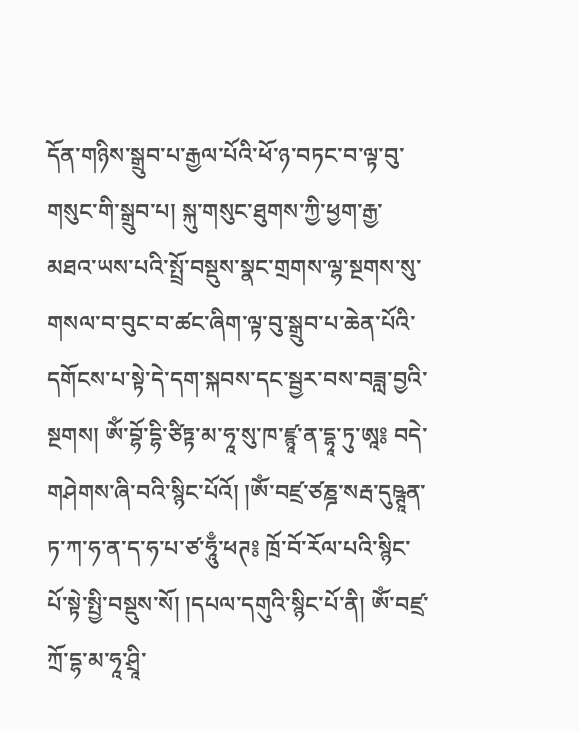དོན་གཉིས་སྒྲུབ་པ་རྒྱལ་པོའི་ཕོ་ཉ་བཏང་བ་ལྟ་བུ་གསུང་གི་སྒྲུབ་པ། སྐུ་གསུང་ཐུགས་ཀྱི་ཕྱག་རྒྱ་མཐའ་ཡས་པའི་སྤྲོ་བསྡུས་སྣང་གྲགས་ལྷ་སྔགས་སུ་གསལ་བ་བུང་བ་ཚང་ཞིག་ལྟ་བུ་སྒྲུབ་པ་ཆེན་པོའི་དགོངས་པ་སྟེ་དེ་དག་སྐབས་དང་སྦྱར་བས་བཟླ་བྱའི་སྔགས། ཨོཾ་བྷོ་དྷི་ཙིཏྟ་མ་ཧཱ་སུ་ཁ་ཛྙཱ་ན་དྷཱ་ཏུ་ཨཱ༔ བདེ་གཤེགས་ཞི་བའི་སྙིང་པོའོ། །ཨོཾ་བཛྲ་ཙཎྜ་སརྦ་དུཥྚཱན་ཏ་ཀ་ཧ་ན་ད་ཧ་པ་ཙ་ཧཱུྃ་ཕཊ༔ ཁྲོ་བོ་རོལ་པའི་སྙིང་པོ་སྟེ་སྤྱི་བསྡུས་སོ། །དཔལ་དགུའི་སྙིང་པོ་ནི། ཨོཾ་བཛྲ་ཀྲོ་དྷ་མ་ཧཱ་ཤྲཱི་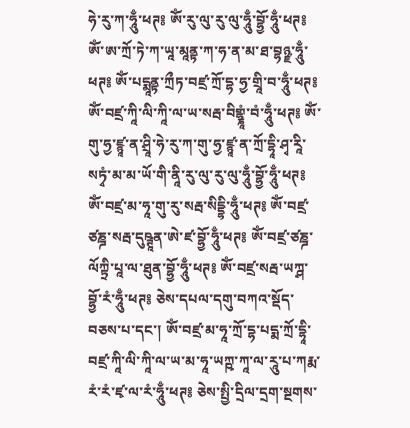ཧེ་རུ་ཀ་ཧཱུྃ་ཕཊ༔ ཨོཾ་རུ་ལུ་རུ་ལུ་ཧཱུྃ་བྷྱོ་ཧཱུྃ་ཕཊ༔ ཨོཾ་ཨ་ཀྲོ་ཏེ་ཀ་ཡཱ་མཱནྟ་ཀ་ཧ་ན་མ་ཐ་བྷཉྫ་ཧཱུྃ་ཕཊ༔ ཨོཾ་པདྨཱནྟ་ཀྲྀཏ་བཛྲ་ཀྲོ་དྷ་ཧྱ་གྲཱི་བ་ཧཱུྃ་ཕཊ༔ ཨོཾ་བཛྲ་ཀཱི་ལི་ཀཱི་ལ་ཡ་སརྦ་བིགྷྣཱཾ་བཾ་ཧཱུྃ་ཕཊ༔ ཨོཾ་གུ་ཧྱ་ཛྙཱ་ན་ཤྲཱི་ཧེ་རུ་ཀ་གུ་ཧྱ་ཛྙཱ་ན་ཀྲོ་དྷཱི་ཤྭ་རཱི་སཏྭཾ་མ་མ་ཡོ་གི་ནཱི་རུ་ལུ་རུ་ལུ་ཧཱུྃ་བྷྱོ་ཧཱུྃ་ཕཊ༔ ཨོཾ་བཛྲ་མ་ཧཱ་གུ་རུ་སརྦ་སིདྡྷི་ཧཱུྃ་ཕཊ༔ ཨོཾ་བཛྲ་ཙཎྜ་སརྦ་དུཥྚཱན་ཨེ་ཛ་བྷྱོ་ཧཱུྃ་ཕཊ༔ ཨོཾ་བཛྲ་ཙཎྜ་ལོཀྟྲི་པཱ་ལ་ཐུན་བྷྱོ་ཧཱུྃ་ཕཊ༔ ཨོཾ་བཛྲ་སརྦ་ཡཀྴ་བྷྱོ་རཾ་ཧཱུྃ་ཕཊ༔ ཅེས་དཔལ་དགུ་བཀའ་སྡོད་བཅས་པ་དང་། ཨོཾ་བཛྲ་མ་ཧཱ་ཀྲོ་དྷ་པདྨ་ཀྲོ་དྷཱི་བཛྲ་ཀཱི་ལི་ཀཱི་ལ་ཡ་མ་ཧཱ་ཡཀྵ་ཀཱ་ལ་རཱུ་པ་ཀརྨ་རཾ་རཾ་ཛྭ་ལ་རཾ་ཧཱུྃ་ཕཊ༔ ཅེས་སྤྱི་དྲིལ་དྲག་སྔགས་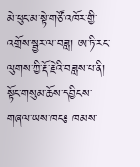མེ་ཕུང་མ་སྟེ་གཙོ་འཁོར་གྱི་འགྲོས་སྦྱར་ལ་བཟླ། ཨ་ཏི་རང་ལུགས་ཀྱི་རྡོ་རྗེའི་བཟླས་པ་ནི། སྟོང་གསུམ་ཆོས་དབྱིངས་གཞལ་ཡས་ཁང༔ ཁམས་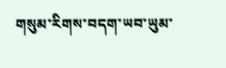གསུམ་རིགས་བདག་ཡབ་ཡུམ་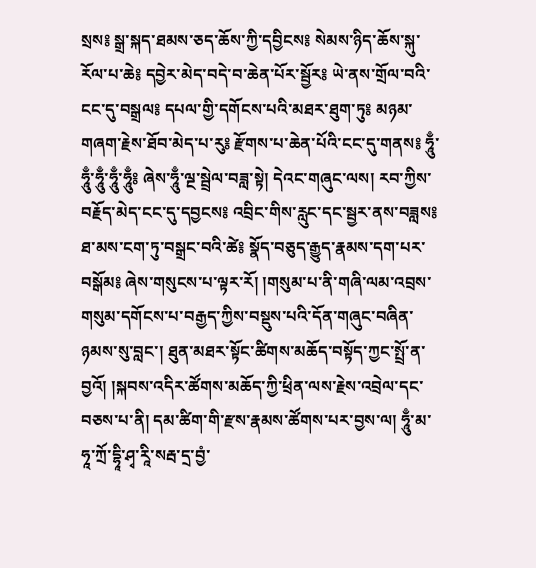སྲས༔ སྒྲ་སྐད་ཐམས་ཅད་ཆོས་ཀྱི་དབྱིངས༔ སེམས་ཉིད་ཆོས་སྐུ་རོལ་པ་ཆེ༔ དབྱེར་མེད་བདེ་བ་ཆེན་པོར་སྦྱོར༔ ཡེ་ནས་གྲོལ་བའི་ངང་དུ་བསྒྲལ༔ དཔལ་གྱི་དགོངས་པའི་མཐར་ཐུག་ཏུ༔ མཉམ་གཞག་རྗེས་ཐོབ་མེད་པ་རུ༔ རྫོགས་པ་ཆེན་པོའི་ངང་དུ་གནས༔ ཧཱུྃ་ཧཱུྃ་ཧཱུྃ་ཧཱུྃ་ཧཱུྃ༔ ཞེས་ཧཱུྃ་ལྔ་སྦྲེལ་བཟླ་སྟེ། དེའང་གཞུང་ལས། རབ་ཀྱིས་བརྗོད་མེད་ངང་དུ་དབྱངས༔ འབྲིང་གིས་རླུང་དང་སྦྱར་ནས་བཟླས༔ ཐ་མས་ངག་ཏུ་བསྒྲང་བའི་ཚེ༔ སྣོད་བཅུད་རྒྱུད་རྣམས་དག་པར་བསྒོམ༔ ཞེས་གསུངས་པ་ལྟར་རོ། །གསུམ་པ་ནི་གཞི་ལམ་འབྲས་གསུམ་དགོངས་པ་བརྒྱད་ཀྱིས་བསྡུས་པའི་དོན་གཞུང་བཞིན་ཉམས་སུ་བླང་། ཐུན་མཐར་སྟོང་ཚིགས་མཆོད་བསྟོད་ཀྱང་སྤྲོ་ན་བྱའོ། །སྐབས་འདིར་ཚོགས་མཆོད་ཀྱི་ཕྲིན་ལས་རྗེས་འབྲེལ་དང་བཅས་པ་ནི། དམ་ཚིག་གི་རྫས་རྣམས་ཚོགས་པར་བྱས་ལ། ཧཱུྃ་མ་ཧཱ་ཀྲོ་དྷཱི་ཤྭ་རཱི་སརྦ་དྲ་བྱཾ་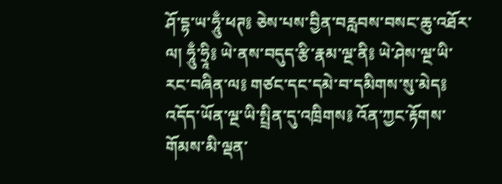ཤོ་དྷ་ཡ་ཧཱུྃ་ཕཊ༔ ཅེས་པས་བྱིན་བརླབས་བསང་ཆུ་འཐོར་ལ། ཧཱུྃ་ཧྲཱི༔ ཡེ་ནས་བདུད་རྩི་རྣམ་ལྔ་ནི༔ ཡེ་ཤེས་ལྔ་ཡི་རང་བཞིན་ལ༔ གཙང་དང་དམེ་བ་དམིགས་སུ་མེད༔ འདོད་ཡོན་ལྔ་ཡི་སྤྲིན་དུ་འཁྲིགས༔ འོན་ཀྱང་རྟོགས་གོམས་མི་ལྡན་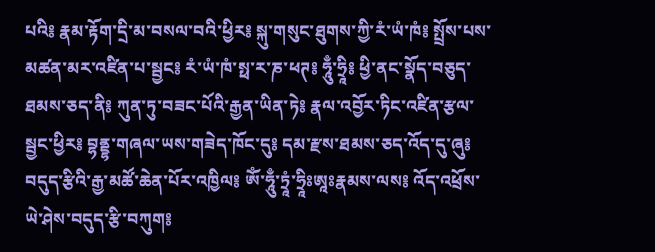པའི༔ རྣམ་རྟོག་དྲི་མ་བསལ་བའི་ཕྱིར༔ སྐུ་གསུང་ཐུགས་ཀྱི་རཾ་ཡཾ་ཁཾ༔ སྤྲོས་པས་མཚན་མར་འཛིན་པ་སྦྱང༔ རཾ་ཡཾ་ཁཾ་སྥ་ར་ཎ་ཕཊ༔ ཧཱུྃ་ཧྲཱི༔ ཕྱི་ནང་སྣོད་བཅུད་ཐམས་ཅད་ནི༔ ཀུན་ཏུ་བཟང་པོའི་རྒྱན་ཡིན་ཏེ༔ རྣལ་འབྱོར་ཏིང་འཛིན་རྩལ་སྦྱང་ཕྱིར༔ བྷནྡྷ་གཞལ་ཡས་གཟེད་ཁོང་དུ༔ དམ་རྫས་ཐམས་ཅད་འོད་དུ་ཞུ༔ བདུད་རྩིའི་རྒྱ་མཚོ་ཆེན་པོར་འཁྱིལ༔ ཨོཾ་ཧཱུྃ་ཏྲཱཾ་ཧྲཱིཿཨཱཿརྣམས་ལས༔ འོད་འཕྲོས་ཡེ་ཤེས་བདུད་རྩི་བཀུག༔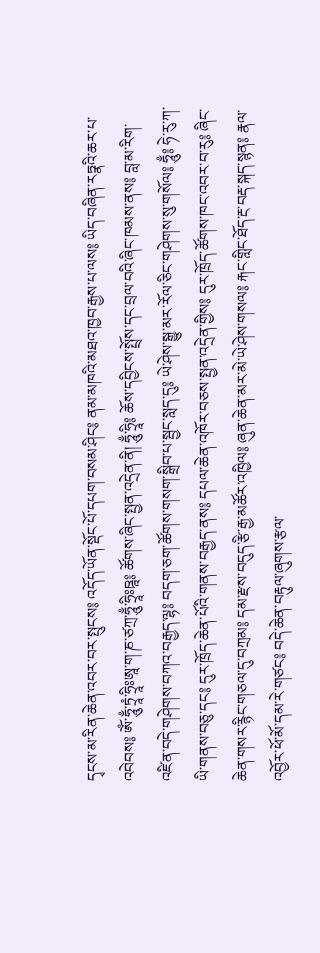དྭངས་མ་རིན་ཆེན་འབར་བར་སྤུངས༔ འདོད་ཡོན་སྡོང་པོ་དཔག་བསམ་ཤིང༔ ནམ་མཁའི་མཐའ་ཁྱབ་རྒྱས་པ་ལས༔ ཡིད་བཞིན་རཏྣའི་ཆར་པ་འབེབས༔ ཨོཾ་ཧཱུྃ་ཏྲཱཾ་ཧྲཱིཿཨཱ་ག་ཎ་ཙཀྲ་ཧཱུྃ་ཧྲཱིཿཋཱ༔ ཚོགས་ཞིང་སྤྱན་འདྲེན་ནི། ཧཱུྃ་ཧྲཱི༔ ཆོས་དབྱིངས་སྤྲོས་དང་བྲལ་བའི་ཞིང་ཁམས་ནས༔ བླ་མ་རིག་འཛིན་བདེ་གཤེགས་བཀའ་བརྒྱད་ལྷ༔ བདག་ཅག་ཚོགས་གསག་སྒྲིབ་པ་སྦྱང་སླད་དུ༔ ཡེ་ཤེས་སྒྱུ་མར་རོལ་ཅིང་གཤེགས་སུ་གསོལ༔ ཧཱུྃ༔ ཧེ་རུ་ཀ་ཡི་གནས་བཅུ་དང༔ དུར་ཁྲོད་ཆེན་པོའི་གནས་བརྒྱད་ནས༔ དཔལ་ཆེན་འཁོར་བཅས་སྤྱན་འདྲེན་གྱིས༔ དུར་ཁྲོད་ཚོགས་ཁང་འབར་བ་རུ༔ ཞིང་ཆེན་གསར་རྙིང་གཅལ་དུ་བཀྲམ༔ དམ་རྫས་བདུད་རྩི་རྒྱ་མཚོར་འཁྱིལ༔ ཞུན་ཆེན་མར་མེ་ཡེ་ཤེས་གསལ༔ རྐང་གླིང་ཐོད་རྔ་བརྡ་སྐད་སྙན༔ རྣལ་འབྱོར་ཕོ་མོ་དམ་རེ་གཙང༔ བདེ་ཆེན་བརྟུལ་ཞུགས་རྩལ་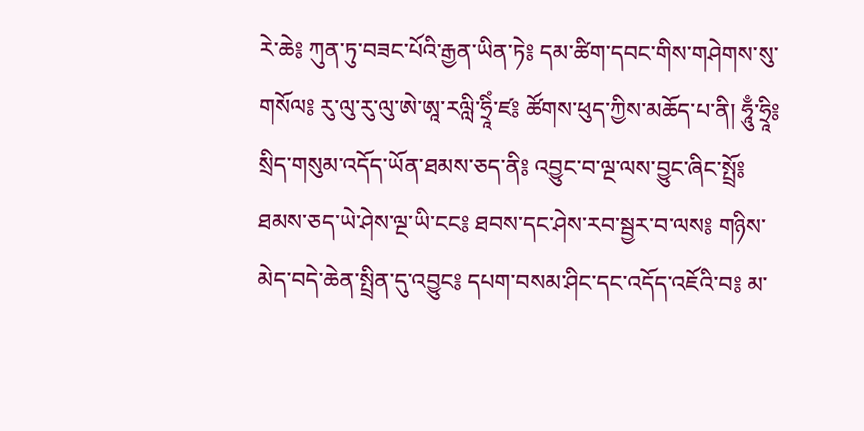རེ་ཆེ༔ ཀུན་ཏུ་བཟང་པོའི་རྒྱན་ཡིན་ཏེ༔ དམ་ཚིག་དབང་གིས་གཤེགས་སུ་གསོལ༔ རུ་ལུ་རུ་ལུ་ཨེ་ཨཱ་རལླི་ཧྲཱིཾ་ཛ༔ ཚོགས་ཕུད་ཀྱིས་མཆོད་པ་ནི། ཧཱུྃ་ཧྲཱི༔ སྲིད་གསུམ་འདོད་ཡོན་ཐམས་ཅད་ནི༔ འབྱུང་བ་ལྔ་ལས་བྱུང་ཞིང་སྤྲོ༔ ཐམས་ཅད་ཡེ་ཤེས་ལྔ་ཡི་ངང༔ ཐབས་དང་ཤེས་རབ་སྦྱར་བ་ལས༔ གཉིས་མེད་བདེ་ཆེན་སྤྲིན་དུ་འབྱུང༔ དཔག་བསམ་ཤིང་དང་འདོད་འཇོའི་བ༔ མ་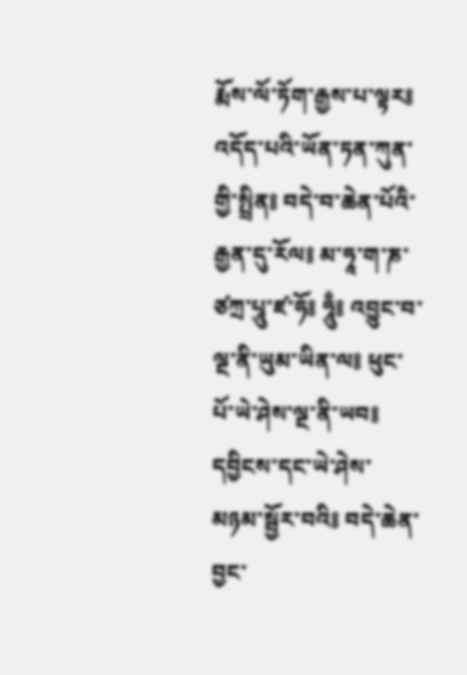རྨོས་ལོ་ཏོག་རྒྱས་པ་ལྟར༔ འདོད་པའི་ཡོན་ཏན་ཀུན་གྱི་སྤྲིན༔ བདེ་བ་ཆེན་པོའི་རྒྱན་དུ་རོལ༔ མ་ཧཱ་ག་ཎ་ཙཀྲ་པཱུ་ཛ་ཧོ༔ ཧཱུྃ༔ འབྱུང་བ་ལྔ་ནི་ཡུམ་ཡིན་ལ༔ ཕུང་པོ་ཡེ་ཤེས་ལྔ་ནི་ཡབ༔ དབྱིངས་དང་ཡེ་ཤེས་མཉམ་སྦྱོར་བའི༔ བདེ་ཆེན་བྱང་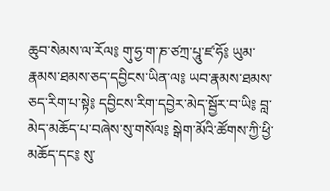ཆུབ་སེམས་ལ་རོལ༔ གུ་ཧྱ་ག་ཎ་ཙཀྲ་པཱུ་ཛ་ཧོ༔ ཡུམ་རྣམས་ཐམས་ཅད་དབྱིངས་ཡིན་ལ༔ ཡབ་རྣམས་ཐམས་ཅད་རིག་པ་སྟེ༔ དབྱིངས་རིག་དབྱེར་མེད་སྦྱོར་བ་ཡི༔ བླ་མེད་མཆོད་པ་བཞེས་སུ་གསོལ༔ སྒེག་མོའི་ཚོགས་ཀྱི་ཕྱི་མཆོད་དང༔ སུ་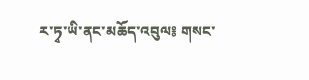ར་ཏྭ་ཡི་ནང་མཆོད་འབུལ༔ གསང་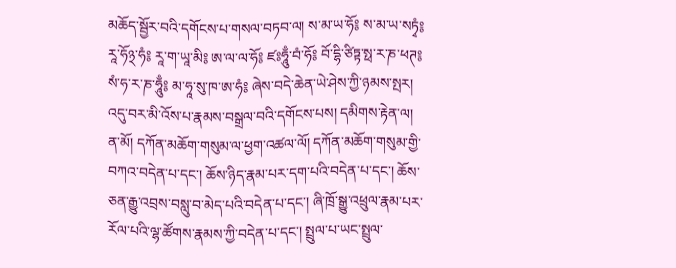མཆོད་སྦྱོར་བའི་དགོངས་པ་གསལ་བཏབ་ལ། ས་མ་ཡ་ཧོ༔ ས་མ་ཡ་སཏྭཾ༔ རཱ་ཧོ྅་ཧཾ༔ རཱ་ག་ཡཱ་མི༔ ཨ་ལ་ལ་ཧོ༔ ཛཿཧཱུྃ་བཾ་ཧོ༔ བོ་དྷི་ཙིཏྟ་སྥ་ར་ཎ་ཕཊ༔ སཾ་ཧ་ར་ཎ་ཧཱུྃ༔ མ་ཧཱ་སུ་ཁ་ཨ་ཧཾ༔ ཞེས་བདེ་ཆེན་ཡེ་ཤེས་ཀྱི་ཉམས་སྤར། འདུ་བར་མི་འོས་པ་རྣམས་བསྒྲལ་བའི་དགོངས་པས། དམིགས་རྟེན་ལ། ན་མོ། དཀོན་མཆོག་གསུམ་ལ་ཕྱག་འཚལ་ལོ། དཀོན་མཆོག་གསུམ་གྱི་བཀའ་བདེན་པ་དང་། ཆོས་ཉིད་རྣམ་པར་དག་པའི་བདེན་པ་དང་། ཆོས་ཅན་རྒྱུ་འབྲས་བསླུ་བ་མེད་པའི་བདེན་པ་དང་། ཞི་ཁྲོ་སྒྱུ་འཕྲུལ་རྣམ་པར་རོལ་པའི་ལྷ་ཚོགས་རྣམས་ཀྱི་བདེན་པ་དང་། སྤྲུལ་པ་ཡང་སྤྲུལ་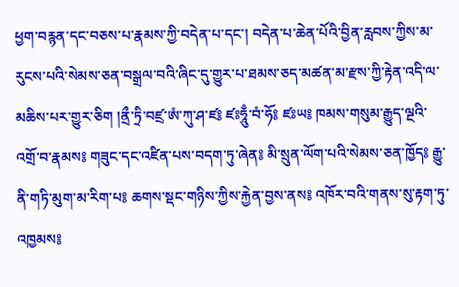ཕྱག་བརྙན་དང་བཅས་པ་རྣམས་ཀྱི་བདེན་པ་དང་། བདེན་པ་ཆེན་པོའི་བྱིན་རླབས་ཀྱིས་མ་རུངས་པའི་སེམས་ཅན་བསྒྲལ་བའི་ཞིང་དུ་གྱུར་པ་ཐམས་ཅད་མཚན་མ་རྫས་ཀྱི་རྟེན་འདི་ལ་མཆིས་པར་གྱུར་ཅིག །ནྲྀ་ཏྲི་བཛྲ་ཨཾ་ཀུ་ཤ་ཛ༔ ཛཿཧཱུྃ་བཾ་ཧོ༔ ཛཿཡ༔ ཁམས་གསུམ་རྒྱུད་ལྔའི་འགྲོ་བ་རྣམས༔ གཟུང་དང་འཛིན་པས་བདག་ཏུ་ཞེན༔ མི་སྲུན་ལོག་པའི་སེམས་ཅན་ཁྱོད༔ རྒྱུ་ནི་གཏི་མུག་མ་རིག་པ༔ ཆགས་སྡང་གཉིས་ཀྱིས་རྐྱེན་བྱས་ནས༔ འཁོར་བའི་གནས་སུ་རྟག་ཏུ་འཁྱམས༔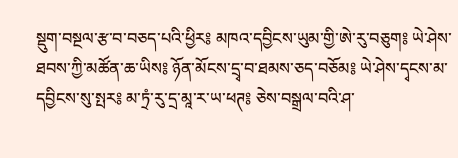སྡུག་བསྔལ་རྩ་བ་བཅད་པའི་ཕྱིར༔ མཁའ་དབྱིངས་ཡུམ་གྱི་ཨེ་རུ་བཅུག༔ ཡེ་ཤེས་ཐབས་ཀྱི་མཚོན་ཆ་ཡིས༔ ཉོན་མོངས་དྲྭ་བ་ཐམས་ཅད་བཅོམ༔ ཡེ་ཤེས་དྭངས་མ་དབྱིངས་སུ་སྤར༔ མ་ཏྲཾ་རུ་དྲ་མཱ་ར་ཡ་ཕཊ༔ ཅེས་བསྒྲལ་བའི་ཤ་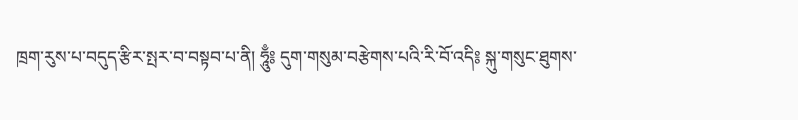ཁྲག་རུས་པ་བདུད་རྩིར་སྤར་བ་བསྟབ་པ་ནི། ཧཱུྃ༔ དུག་གསུམ་བརྩེགས་པའི་རི་བོ་འདི༔ སྐུ་གསུང་ཐུགས་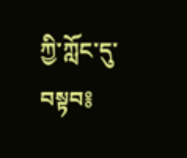ཀྱི་ཀློང་དུ་བསྟབ༔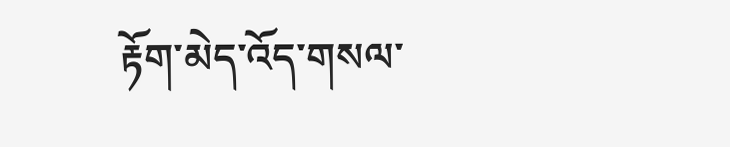རྟོག་མེད་འོད་གསལ་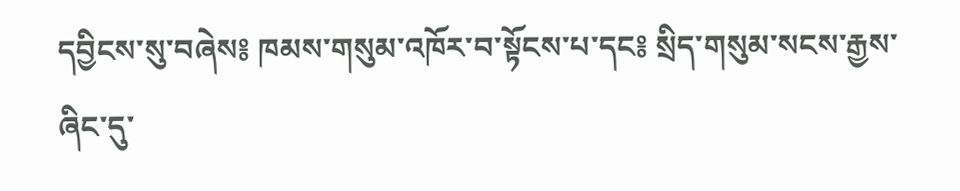དབྱིངས་སུ་བཞེས༔ ཁམས་གསུམ་འཁོར་བ་སྟོངས་པ་དང༔ སྲིད་གསུམ་སངས་རྒྱས་ཞིང་དུ་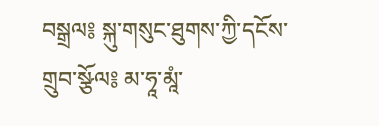བསྒྲལ༔ སྐུ་གསུང་ཐུགས་ཀྱི་དངོས་གྲུབ་སྩོལ༔ མ་ཧཱ་མཱཾ་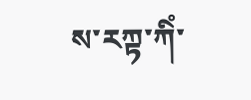ས་རཀྟ་ཀིཾ་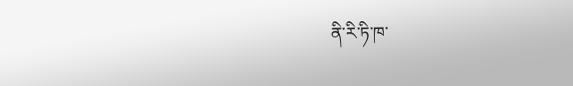ནི་རི་ཏི་ཁ་